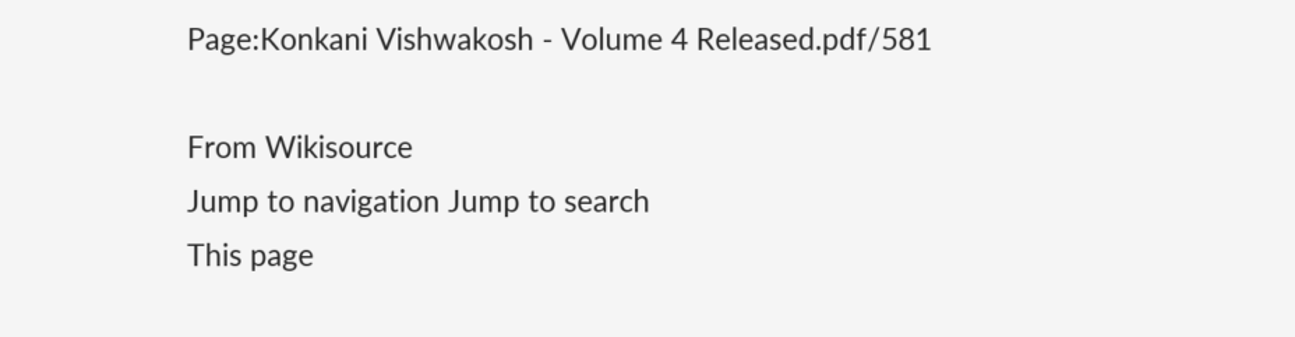Page:Konkani Vishwakosh - Volume 4 Released.pdf/581

From Wikisource
Jump to navigation Jump to search
This page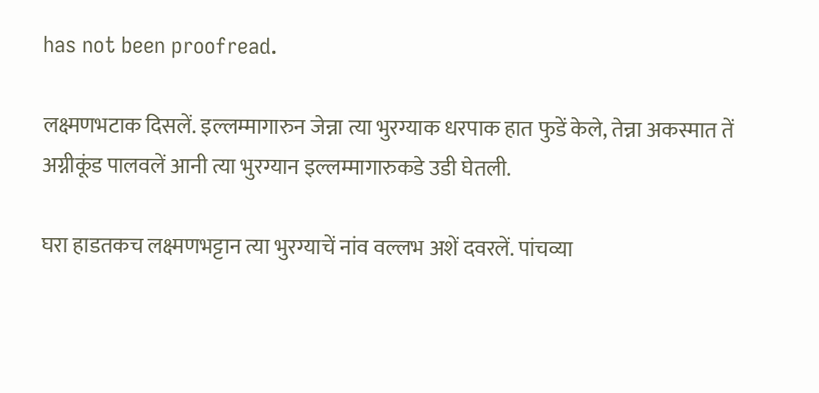has not been proofread.

लक्ष्मणभटाक दिसलें. इल्लम्मागारुन जेन्ना त्या भुरग्याक धरपाक हात फुडें केले, तेन्ना अकस्मात तें अग्नीकूंड पालवलें आनी त्या भुरग्यान इल्लम्मागारुकडे उडी घेतली.

घरा हाडतकच लक्ष्मणभट्टान त्या भुरग्याचें नांव वल्लभ अशें दवरलें. पांचव्या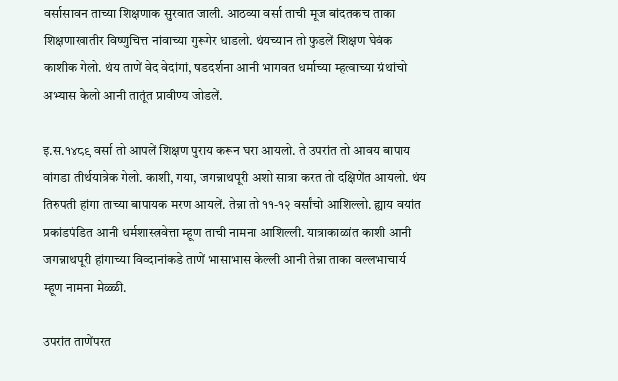वर्सासावन ताच्या शिक्षणाक सुरवात जाली. आठव्या वर्सा ताची मूज बांदतकच ताका शिक्षणाखातीर विष्णुचित्त नांवाच्या गुरूगेर धाडलो. थंयच्यान तो फुडलें शिक्षण घेवंक काशीक गेलो. थंय ताणें वेद वेदांगां, षडदर्शना आनी भागवत धर्माच्या म्हत्वाच्या ग्रंथांचो अभ्यास केलो आनी तातूंत प्रावीण्य जोडलें.

इ.स.१४८९ वर्सा तो आपलें शिक्षण पुराय करून घरा आयलो. ते उपरांत तो आवय बापाय वांगडा तीर्थयात्रेक गेलो. काशी, गया, जगन्नाथपूरी अशो सात्रा करत तो दक्षिणेंत आयलो. थंय तिरुपती हांगा ताच्या बापायक मरण आयलें. तेन्ना तो ११-१२ वर्सांचो आशिल्लो. ह्याय वयांत प्रकांडपंडित आनी धर्मशास्त्रवेत्ता म्हूण ताची नामना आशिल्ली. यात्राकाळांत काशी आनी जगन्नाथपूरी हांगाच्या विव्दानांकडे ताणें भासाभास केल्ली आनी तेन्ना ताका वल्लभाचार्य म्हूण नामना मेळ्ळी.

उपरांत ताणेंपरत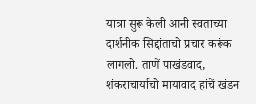यात्रा सुरू केली आनी स्वताच्या दार्शनीक सिद्दांताचो प्रचार करूंक लागलो. ताणें पाखंडवाद, शंकराचार्याचो मायावाद हांचें खंडन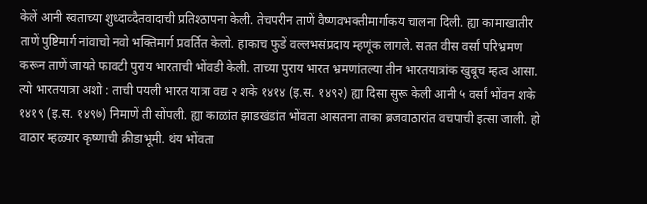केलें आनी स्वताच्या शुध्दाव्दैतवादाची प्रतिश्ठापना केली. तेचपरीन ताणें वैष्णवभक्तीमार्गाकय चालना दिली. ह्या कामाखातीर ताणें पुष्टिमार्ग नांवाचो नवो भक्तिमार्ग प्रवर्तित केलो. हाकाच फुडें वल्लभसंप्रदाय म्हणूंक लागले. सतत वीस वर्सां परिभ्रमण करून ताणें जायते फावटी पुराय भारताची भोंवडी केली. ताच्या पुराय भारत भ्रमणांतल्या तीन भारतयात्रांक खुबूच म्हत्व आसा. त्यो भारतयात्रा अशो : ताची पयली भारत यात्रा वद्य २ शके १४१४ (इ.स. १४९२) ह्या दिसा सुरू केली आनी ५ वर्सां भोंवन शके १४१९ (इ.स. १४९७) निमाणें ती सोंपली. ह्या काळांत झाडखंडांत भोंवता आसतना ताका ब्रजवाठारांत वचपाची इत्सा जाली. हो वाठार म्हळ्यार कृष्णाची क्रीडाभूमी. थंय भोंवता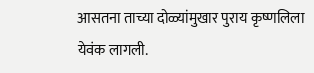आसतना ताच्या दोळ्यांमुखार पुराय कृष्णलिला येवंक लागली.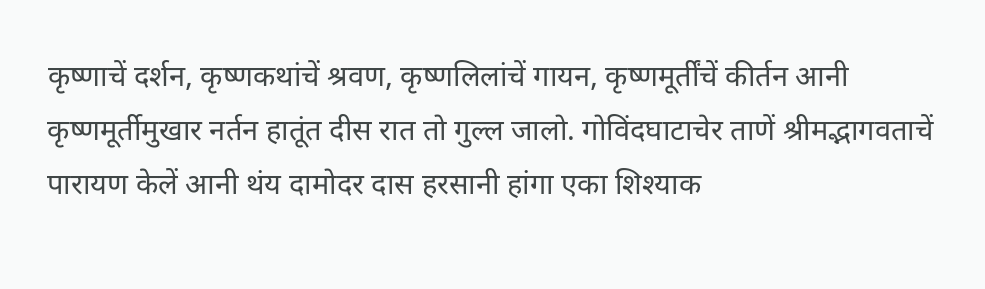कृष्णाचें दर्शन, कृष्णकथांचें श्रवण, कृष्णलिलांचें गायन, कृष्णमूर्तींचें कीर्तन आनी कृष्णमूर्तीमुखार नर्तन हातूंत दीस रात तो गुल्ल जालो. गोविंदघाटाचेर ताणें श्रीमद्भागवताचें पारायण केलें आनी थंय दामोदर दास हरसानी हांगा एका शिश्याक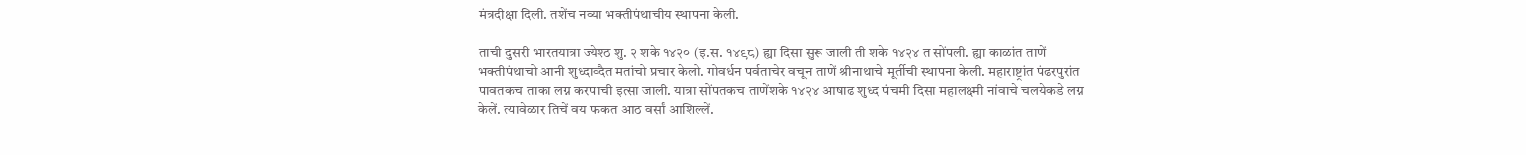मंत्रदीक्षा दिली. तशेंच नव्या भक्तीपंथाचीय स्थापना केली.

ताची दुसरी भारतयात्रा ज्येश्ठ शु. २ शके १४२० (इ.स. १४९८) ह्या दिसा सुरू जाली ती शके १४२४ त सोंपली. ह्या काळांत ताणें भक्तीपंथाचो आनी शुध्दाव्दैत मतांचो प्रचार केलो. गोवर्धन पर्वताचेर वचून ताणें श्रीनाथाचे मूर्तीची स्थापना केली. महाराष्ट्रांत पंढरपुरांत पावतकच ताका लग्न करपाची इत्सा जाली. यात्रा सोंपतकच ताणेंशके १४२४ आषाढ शुध्द पंचमी दिसा महालक्ष्मी नांवाचे चलयेकडे लग्न केलें. त्यावेळार तिचें वय फकत आठ वर्सां आशिल्लें.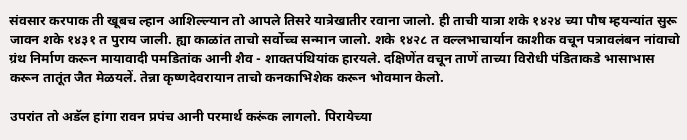संवसार करपाक ती खूबच ल्हान आशिल्ल्यान तो आपले तिसरे यात्रेखातीर रवाना जालो. ही ताची यात्रा शके १४२४ च्या पौष म्हयन्यांत सुरू जावन शके १४३१ त पुराय जाली. ह्या काळांत ताचो सर्वोच्च सन्मान जालो. शके १४२८ त वल्लभाचार्यान काशीक वचून पत्रावलंबन नांवाचो ग्रंथ निर्माण करून मायावादी पमडितांक आनी शैव - शाक्तपंथियांक हारयले. दक्षिणेंत वचून ताणें ताच्या विरोधी पंडिताकडे भासाभास करून तातूंत जैत मेळयलें. तेन्ना कृष्णदेवरायान ताचो कनकाभिशेक करून भोवमान केलो.

उपरांत तो अडॅल हांगा रावन प्रपंच आनी परमार्थ करूंक लागलो. पिरायेच्या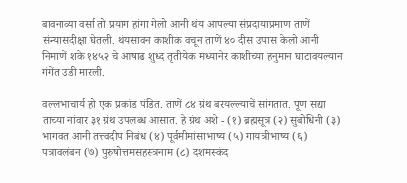बावनाव्या वर्सा तो प्रयाग हांगा गेलो आनी थंय आपल्या संप्रदायाप्रमाण ताणें संन्यासदीक्षा घेतली. थंयसावन काशीक वचून ताणें ४० दीस उपास केलो आनी निमाणें शके १४५२ चे आषाढ शुध्द तृतीयेक मध्यानेर काशीच्या हनुमान घाटावयल्यान गंगेंत उडी मारली.

वल्लभाचार्य हो एक प्रकांड पंडित. ताणें ८४ ग्रंथ बरयल्ल्याचें सांगतात. पूण सद्या ताच्या नांवार ३१ ग्रंथ उपलब्ध आसात. हे ग्रंथ अशे - (१) ब्रह्मसूत्र (२) सुबोधिनी (३) भागवत आनी तत्त्वदीप निबंध (४) पूर्वमीमांसाभाष्य (५) गायत्रीभाष्य (६) पत्रावलंबन (७) पुरुषोत्तमसहस्त्रनाम (८) दशमस्कंद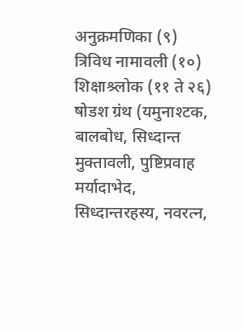अनुक्रमणिका (९) त्रिविध नामावली (१०) शिक्षाश्र्लोक (११ ते २६) षोडश ग्रंथ (यमुनाश्टक, बालबोध, सिध्दान्त मुक्तावली, पुष्टिप्रवाह मर्यादाभेद, सिध्दान्तरहस्य, नवरत्न,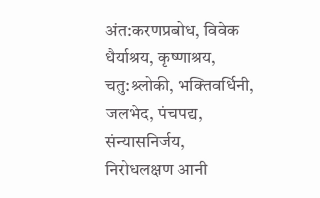अंत:करणप्रबोध, विवेक धैर्याश्रय, कृष्णाश्रय, चतु:श्र्लोकी, भक्तिवर्धिनी, जलभेद, पंचपद्य, संन्यासनिर्जय, निरोधलक्षण आनी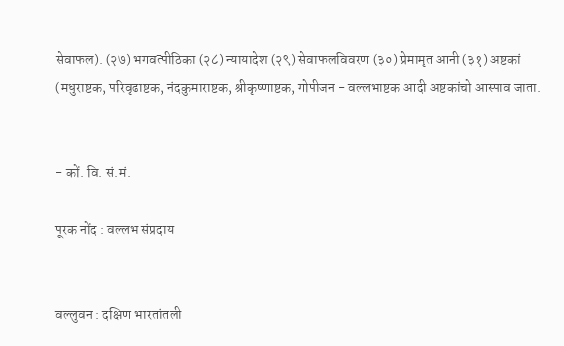सेवाफल). (२७) भगवत्पीठिका (२८) न्यायादेश (२९) सेवाफलविवरण (३०) प्रेमामृत आनी (३१) अष्टकां (मधुराष्टक, परिवृढाष्टक, नंदकुमाराष्टक, श्रीकृष्णाष्टक, गोपीजन - वल्लभाष्टक आदी अष्टकांचो आस्पाव जाता.


- कों. वि. सं.मं.

पूरक नोंद : वल्लभ संप्रदाय


वल्लुवन : दक्षिण भारतांतली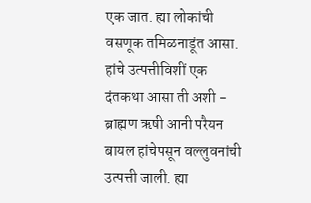एक जात. ह्या लोकांची वसणूक तमिळनाडूंत आसा. हांचे उत्पत्तीविशीं एक दंतकथा आसा ती अशी - ब्राह्मण ऋषी आनी परैयन बायल हांचेपसून वल्लुवनांची उत्पत्ती जाली. ह्या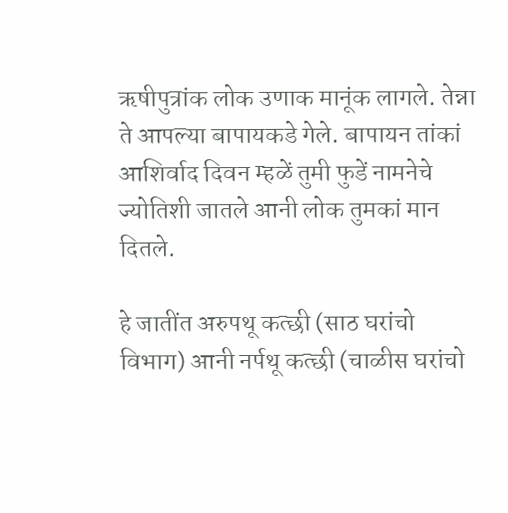ऋषीपुत्रांक लोक उणाक मानूंक लागले. तेन्ना ते आपल्या बापायकडे गेले. बापायन तांकां आशिर्वाद दिवन म्हळें तुमी फुडें नामनेचे ज्योतिशी जातले आनी लोक तुमकां मान दितले.

हे जातींत अरुपथू कत्छी (साठ घरांचो विभाग) आनी नर्पथू कत्छी (चाळीस घरांचो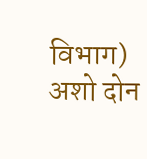विभाग) अशो दोन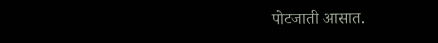पोटजाती आसात.